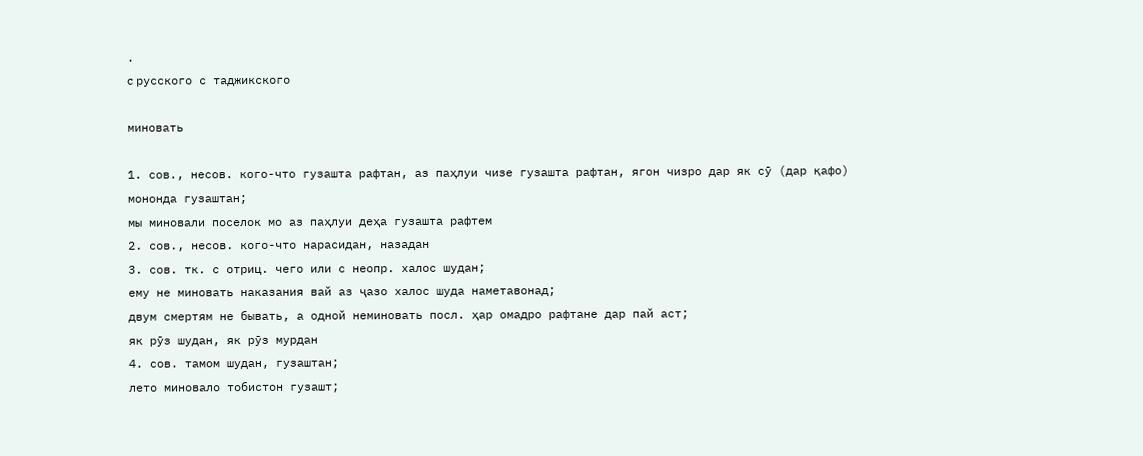.
c русского с таджикского

миновать

1. сов., несов. кого-что гузашта рафтан, аз паҳлуи чизе гузашта рафтан, ягон чизро дар як сӯ (дар қафо) мононда гузаштан;
мы миновали поселок мо аз паҳлуи деҳа гузашта рафтем
2. сов., несов. кого-что нарасидан, назадан
3. сов. тк. с отриц. чего или с неопр. халос шудан;
ему не миновать наказания вай аз ҷазо халос шуда наметавонад;
двум смертям не бывать, а одной неминовать посл. ҳар омадро рафтане дар пай аст;
як рӯз шудан, як рӯз мурдан
4. сов. тамом шудан, гузаштан;
лето миновало тобистон гузашт;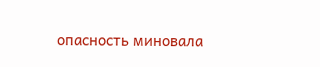опасность миновала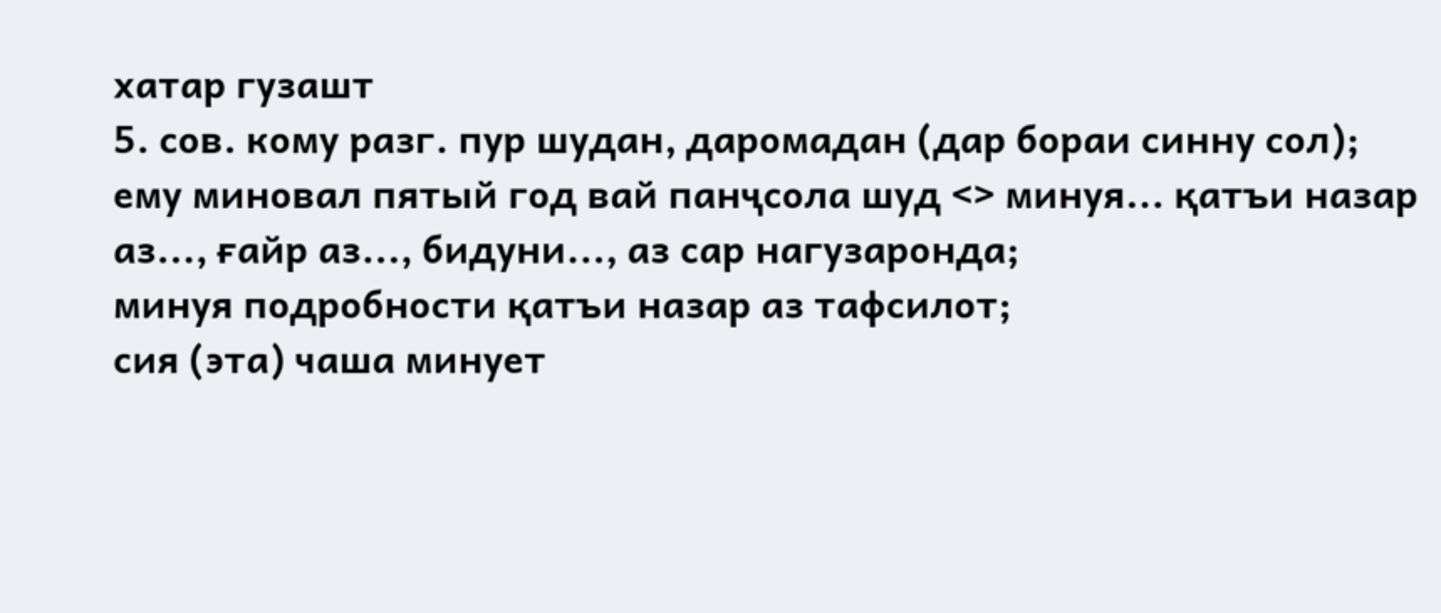хатар гузашт
5. сов. кому разг. пур шудан, даромадан (дар бораи синну сол);
ему миновал пятый год вай панҷсола шуд <> минуя... қатъи назар аз..., ғайр аз..., бидуни..., аз сар нагузаронда;
минуя подробности қатъи назар аз тафсилот;
сия (эта) чаша минует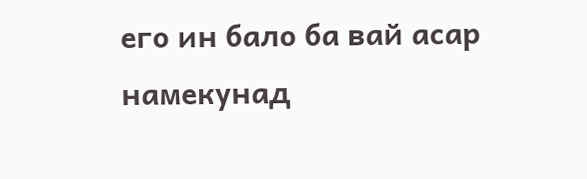его ин бало ба вай асар намекунад